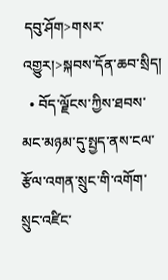དབུ་ཤོག>གསར་འགྱུར།>སྐབས་དོན་ཆབ་སྲིད།
  • བོད་ལྗོངས་ཀྱིས་ཐབས་མང་མཉམ་དུ་སྤྱད་ནས་ངལ་རྩོལ་འགན་སྲུང་གི་འགོག་སྲུང་འཛིང་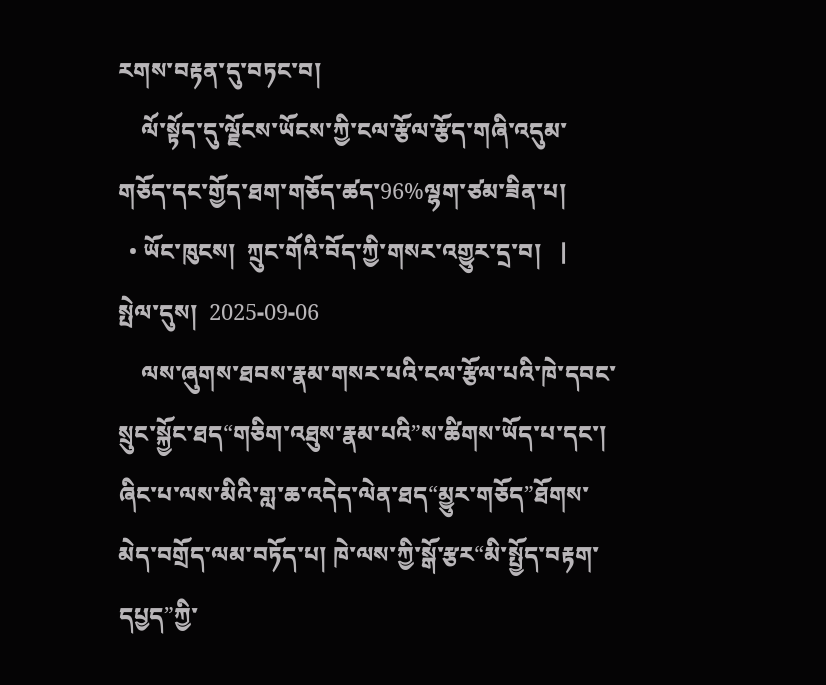རགས་བརྟན་དུ་བཏང་བ།
    ལོ་སྟོད་དུ་ལྗོངས་ཡོངས་ཀྱི་ངལ་རྩོལ་རྩོད་གཞི་འདུམ་གཅོད་དང་གྱོད་ཐག་གཅོད་ཚད་96%ལྷག་ཙམ་ཟིན་པ།
  • ཡོང་ཁུངས།  ཀྲུང་གོའི་བོད་ཀྱི་གསར་འགྱུར་དྲ་བ།   |     སྤེལ་དུས།  2025-09-06
    ལས་ཞུགས་ཐབས་རྣམ་གསར་པའི་ངལ་རྩོལ་པའི་ཁེ་དབང་སྲུང་སྐྱོང་ཐད“གཅིག་འཐུས་རྣམ་པའི”ས་ཚིགས་ཡོད་པ་དང་། ཞིང་པ་ལས་མིའི་གླ་ཆ་འདེད་ལེན་ཐད“མྱུར་གཅོད”ཐོགས་མེད་བགྲོད་ལམ་བཏོད་པ། ཁེ་ལས་ཀྱི་སྒོ་རྩར“མི་སྤྱོད་བརྟག་དཔྱད”ཀྱི་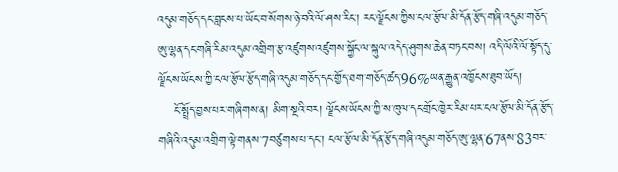འདུམ་གཅོད་དང་བླངས་པ་ཡོང་བ་སོགས་ཉེ་བའི་ལོ་ཤས་རིང་། རང་ལྗོངས་ཀྱིས་ངལ་རྩོལ་མི་དོན་རྩོད་གཞི་འདུམ་གཅོད་ཨུ་ལྷན་དང་གཞི་རིམ་འདུམ་འགྲིག་རྩ་འཛུགས་འཛུགས་སྐྱོང་ལ་སྐུལ་འདེད་ཤུགས་ཆེན་བཏང་བས། འདི་ལོའི་ལོ་སྟོད་དུ་ལྗོངས་ཡོངས་ཀྱི་ངལ་རྩོལ་རྩོད་གཞི་འདུམ་གཅོད་དང་གྱོད་ཐག་གཅོད་ཚད་96%ཡན་རྒྱུན་འཁྱོངས་ཐུབ་ཡོད།
    ངོ་སྤྲོད་བྱས་པར་གཞིགས་ན། མིག་སྔའི་བར། ལྗོངས་ཡོངས་ཀྱི་ས་ཁུལ་དང་གྲོང་ཁྱེར་རིམ་པར་ངལ་རྩོལ་མི་དོན་རྩོད་གཞིའི་འདུམ་འགྲིག་ལྟེ་གནས་7བཙུགས་པ་དང་། ངལ་རྩོལ་མི་དོན་རྩོད་གཞི་འདུམ་གཅོད་ཨུ་ལྷན་67ནས་83བར་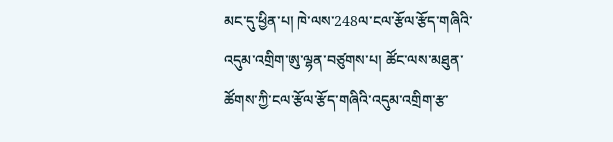མང་དུ་ཕྱིན་པ། ཁེ་ལས་248ལ་ངལ་རྩོལ་རྩོད་གཞིའི་འདུམ་འགྲིག་ཨུ་ལྷན་བཙུགས་པ། ཚོང་ལས་མཐུན་ཚོགས་ཀྱི་ངལ་རྩོལ་རྩོད་གཞིའི་འདུམ་འགྲིག་རྩ་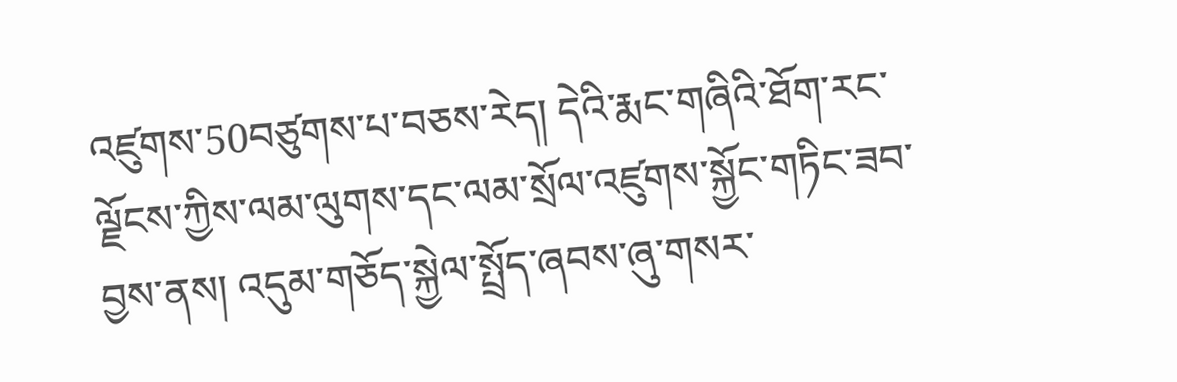འཛུགས་50བཙུགས་པ་བཅས་རེད། དེའི་རྨང་གཞིའི་ཐོག་རང་ལྗོངས་ཀྱིས་ལམ་ལུགས་དང་ལམ་སྲོལ་འཛུགས་སྐྱོང་གཏིང་ཟབ་བྱས་ནས། འདུམ་གཅོད་སྐྱེལ་སྤྲོད་ཞབས་ཞུ་གསར་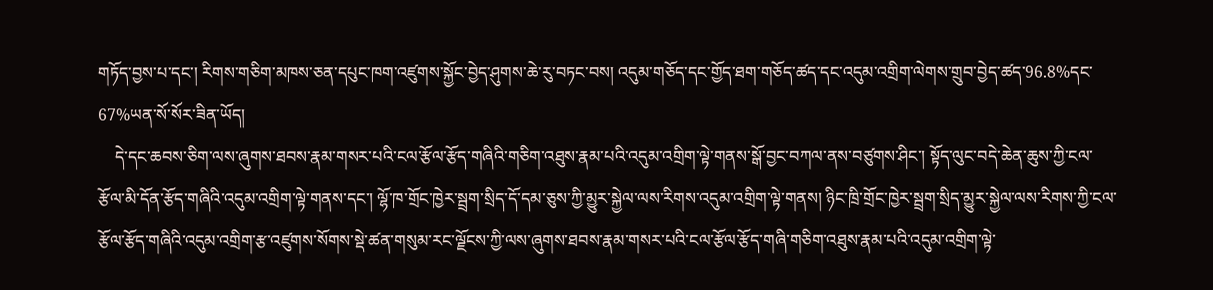གཏོད་བྱས་པ་དང་། རིགས་གཅིག་མཁས་ཅན་དཔུང་ཁག་འཛུགས་སྐྱོང་བྱེད་ཤུགས་ཆེ་རུ་བཏང་བས། འདུམ་གཅོད་དང་གྱོད་ཐག་གཅོད་ཚད་དང་འདུམ་འགྲིག་ལེགས་གྲུབ་བྱེད་ཚད་96.8%དང་67%ཡན་སོ་སོར་ཟིན་ཡོད།
    དེ་དང་ཆབས་ཅིག་ལས་ཞུགས་ཐབས་རྣམ་གསར་པའི་ངལ་རྩོལ་རྩོད་གཞིའི་གཅིག་འཐུས་རྣམ་པའི་འདུམ་འགྲིག་ལྟེ་གནས་སྒོ་བྱང་བཀལ་ནས་བཙུགས་ཤིང་། སྟོད་ལུང་བདེ་ཆེན་ཆུས་ཀྱི་ངལ་རྩོལ་མི་དོན་རྩོད་གཞིའི་འདུམ་འགྲིག་ལྟེ་གནས་དང་། ལྷོ་ཁ་གྲོང་ཁྱེར་སྦྲག་སྲིད་དོ་དམ་ཅུས་ཀྱི་མྱུར་སྐྱེལ་ལས་རིགས་འདུམ་འགྲིག་ལྟེ་གནས། ཉིང་ཁྲི་གྲོང་ཁྱེར་སྦྲག་སྲིད་མྱུར་སྐྱེལ་ལས་རིགས་ཀྱི་ངལ་རྩོལ་རྩོད་གཞིའི་འདུམ་འགྲིག་རྩ་འཛུགས་སོགས་སྡེ་ཚན་གསུམ་རང་ལྗོངས་ཀྱི་ལས་ཞུགས་ཐབས་རྣམ་གསར་པའི་ངལ་རྩོལ་རྩོད་གཞི་གཅིག་འཐུས་རྣམ་པའི་འདུམ་འགྲིག་ལྟེ་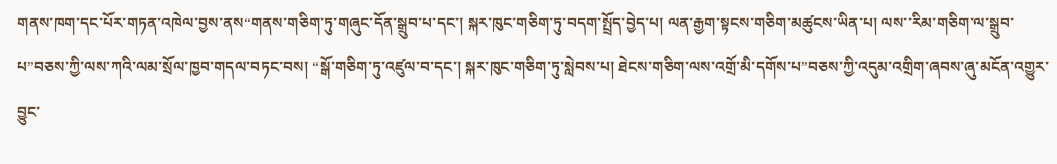གནས་ཁག་དང་པོར་གཏན་འཁེལ་བྱས་ནས“གནས་གཅིག་ཏུ་གཞུང་དོན་སྒྲུབ་པ་དང་། སྐར་ཁུང་གཅིག་ཏུ་བདག་སྤྲོད་བྱེད་པ། ལན་རྒྱག་སྟངས་གཅིག་མཚུངས་ཡིན་པ། ལས་་རིམ་གཅིག་ལ་སྒྲུབ་པ”བཅས་ཀྱི་ལས་ཀའི་ལམ་སྲོལ་ཁྱབ་གདལ་བཏང་བས། “སྒོ་གཅིག་ཏུ་འཛུལ་བ་དང་། སྐར་ཁུང་གཅིག་ཏུ་སླེབས་པ། ཐེངས་གཅིག་ལས་འགྲོ་མི་དགོས་པ”བཅས་ཀྱི་འདུམ་འགྲིག་ཞབས་ཞུ་མངོན་འགྱུར་བྱུང་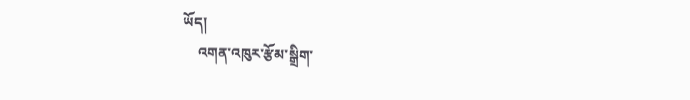ཡོད།
    འགན་འཁུར་རྩོམ་སྒྲིག་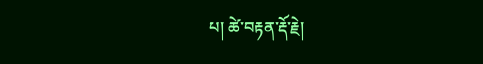པ། ཚེ་བརྟན་རྡོ་རྗེ།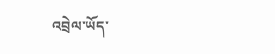འབྲེལ་ཡོད་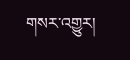གསར་འགྱུར།